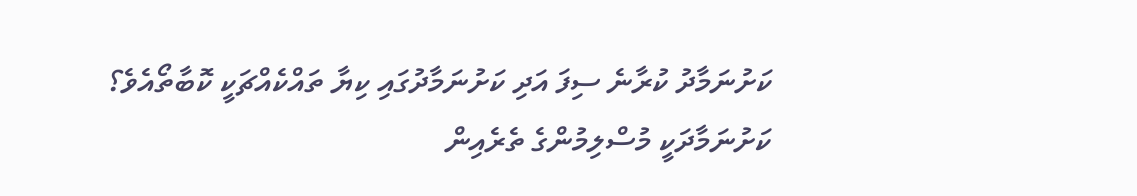ކަށުނަމާދު ކުރާނެ ސިފަ އަދި ކަށުނަމާދުގައި ކިޔާ ތައްކެއްޗަކީ ކޮބާތޯއެވެ؟
ކަށުނަމާދަކީ މުސްލިމުންގެ ތެރެއިން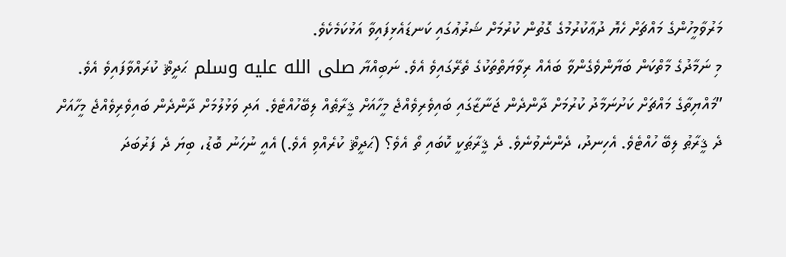މަރުވާމީހުންގެ މައްޗަށް ހެޔޮ ދުޢާކުރުމުގެ ގޮތުން ކުރުމަށް ޝަރުޢުގައި ކަނޑައެޅިފައިވާ އަޅުކަމެކެވެ.
މި ނަމާދުގެ މާތްކަން ބަޔާންވެގެންވާ ބައެއް ރިވާޔަތްތަކުގެ ތެރޭގައިވެ އެވެ. ނަބިއްޔާ صلى الله عليه وسلم ޙަދީޘް ކުރައްވާފައިވެ އެވެ.
”މައްޔިތާގެ މައްޗަށް ކަށުނަމާދު ކުރުމަށް ދާންދެން ޖަނާޒާގައި ބައިވެރިވެއްޖެ މީހާއަށް ޤީރާޠެއް ލިބޭހުއްޓެވެ. އަދި ވަޅުލުމަށް ދާންދެން ބައިވެރިވެއްޖެ މީހާއަށް ދެ ޤީރާޠު ލިބޭ ހުއްޓެވެ. އެހިނދު، ދެންނެވުނެވެ. ދެ ޤީރާޠަކީ ކޮބައި ތޯ އެވެ؟ (ޙަދީޘް ކުރެއްވި އެވެ.) އެއީ ނުހަނު ބޮޑު، ބިޔަ ދެ ފަރުބަދަ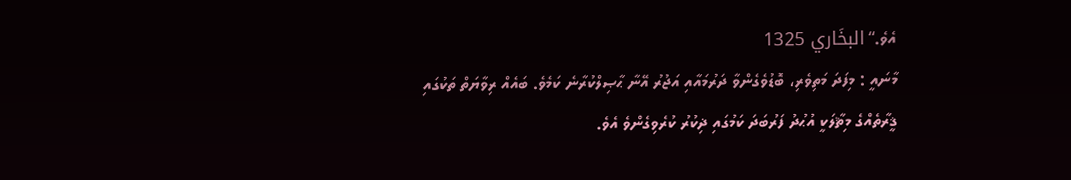އެވެ.“البخَاري 1325
މާނައީ : މިފަދަ މަތިވެރި، ބޮޑުވެގެންވާ ދަރުމައާއި އަޖުރު އޭނާ ޙާޞިލްކުރާނެ ކަމެވެ. ބައެއް ރިވާޔަތް ތަކުގައި ޤީރާތެއްގެ މިޘާލަކީ އުޙުދު ފަރުބަދަ ކަމުގައި ޛިކުރު ކުރެވިގެންވެ އެވެ.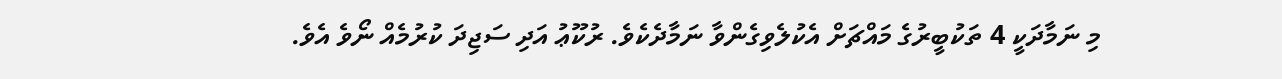މި ނަމާދަކީ 4 ތަކުބީރުގެ މައްޗަށް އެކުލެވިގެންވާ ނަމާދެކެވެ. ރުކޫޢު އަދި ސަޖިދަ ކުރުމެއް ނޯވެ އެވެ.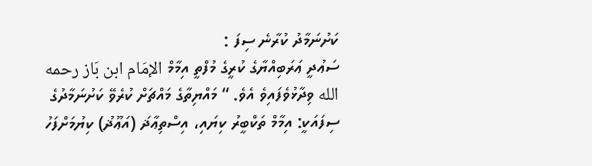ކަށުނަމާދު ކުރާނެ ސިފަ :
ސަޢުދީ ޢަރަބިއްޔާގެ ކުރީގެ މުފްތީ އިމާމް الإمَام ابن بَاز رحمه الله ވިދާޅުވެފައިވެ އެވެ. “ މައްޔިތާގެ މައްޗަށް ކުރެވޭ ކަށުނަމާދުގެ ސިފައަކީ: އިމާމް ތަކްބީރު ކިޔައި، އިސްތިޢާޛަ (އަޢޫޛު) ކިޔުމަށްފަހު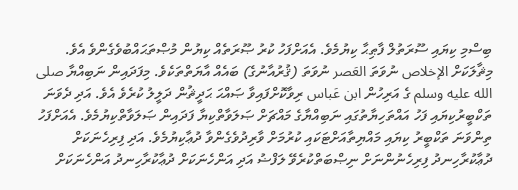ބިސްމި ކިޔައި ސޫރަތުލް ފާޠިޙާ ކިޔުމެވެ. އެއަށްފަހު ކުރު ޞޫރަތެއް ކިޔުން މުޞްތަޙައްބުވެގެންވެ އެވެ. މިޘާލަކަށް الإخلاص ނުވަތަ العَصر ނުވަތަ (ޤުރުއާނުގެ) ބައެއް އާޔަތްތަކެވެ. މިފަދައިން ނަބިއްޔާ صلى الله عليه وسلم ގެ އަރިހުން ابن عَباس ރިވާކޮށްފައިވާ ޞައްޙަ ޙަދީޘުން ދަލީލު ކުރެވެ އެވެ. އަދި ދެވަނަ ތަކްބީރުކިޔައި ފަހު އައްތަހިޔާތުގައި ނަބިއްޔާގެ މައްޗަށް ޞަލަވާތްކިޔާ ފަދައިން ޞަލަވާތްކިޔުމެވެ. އެއަށްފަހު ތިންވަނަ ތަކްބީރު ކިޔައި މައްޔިތާއަށްޓަކައި ކުރުމަށް ވާރިދުވެގެންވާ ދުޢާކިޔުމެވެ. އަދި ފިރިހެނަކަށް ދުޢާކުރާހިނދު ފިރިހެނުންނަށް ނިޞްބަތްކުރެވޭ ލަފްޟު އަދި އަންހެނަކަށް ދުޢާކުރާހިނދު އަންހެނަކަށް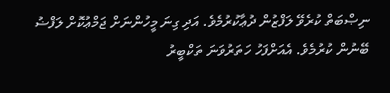ނިޞްބަތް ކުރެވޭ ލަފްޒުން ދުޢާކުރުމެވެ. އަދި ގިނަ މީހުންނަށް ޖަމްޢުކޮށް ލަފްޟު ބޭނުން ކުރުމެވެ. އެއަށްފަހު ހަތަރުވަނަ ތަކްބީރު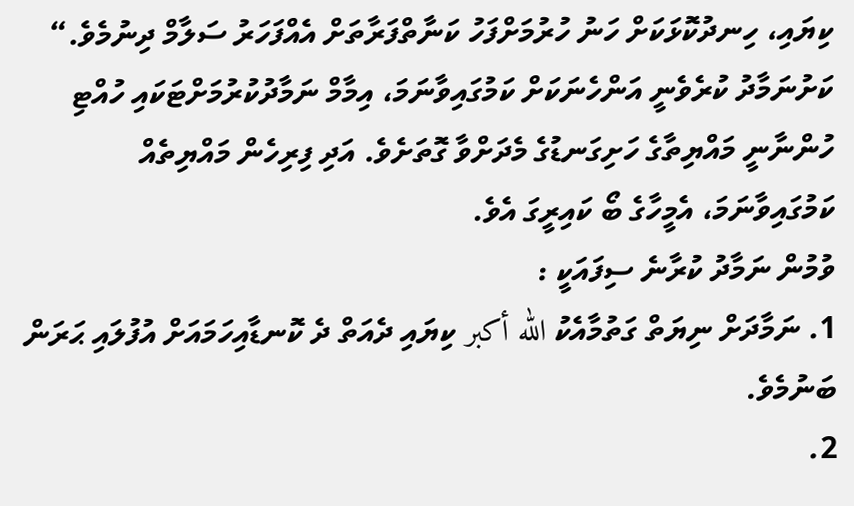ކިޔައި، ހިނދުކޮޅަކަށް ހަނު ހުރުމަށްފަހު ކަނާތްފަރާތަށް އެއްފަހަރު ސަލާމް ދިނުމެވެ.“
ކަށުނަމާދު ކުރެވެނީ އަންހެނަކަށް ކަމުގައިވާނަމަ، އިމާމް ނަމާދުކުރުމަށްޓަކައި ހުއްޓި ހުންނާނީ މައްޔިތާގެ ހަށިގަނޑުގެ މެދަށްވާ ގޮތަށެވެ. އަދި ފިރިހެން މައްޔިތެއް ކަމުގައިވާނަމަ، އެމީހާގެ ބޯ ކައިރީގަ އެވެ.
ވުމުން ނަމާދު ކުރާނެ ސިފައަކީ :
1. ނަމާދަށް ނިޔަތް ގަތުމާއެކު الله أكبر ކިޔައި ދެއަތް ދެ ކޮނޑާއިހަމައަށް އުފުލައި ޙަރަން ބަނުމެވެ.
2.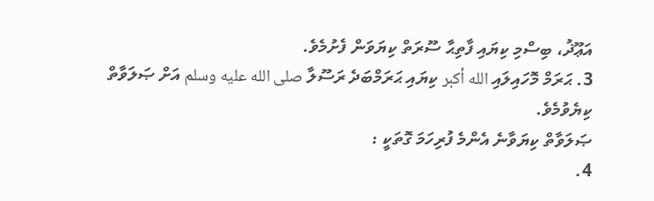އަޢޫޛު، ބިސްމި ކިޔައި ފާތިޙާ ސޫރަތް ކިޔަވަން ފެށުމެވެ.
3. ޙަރަމް މޮހައިލައި الله أكبر ކިޔައި ޙަރަމްބަދެ ރަސޫލާ صلى الله عليه وسلم އަށް ޞަލަވާތް ކިޔެވުމެވެ.
ޞަލަވާތް ކިޔަވާނެ އެންމެ ފުރިހަމަ ގޮތަކީ :
4.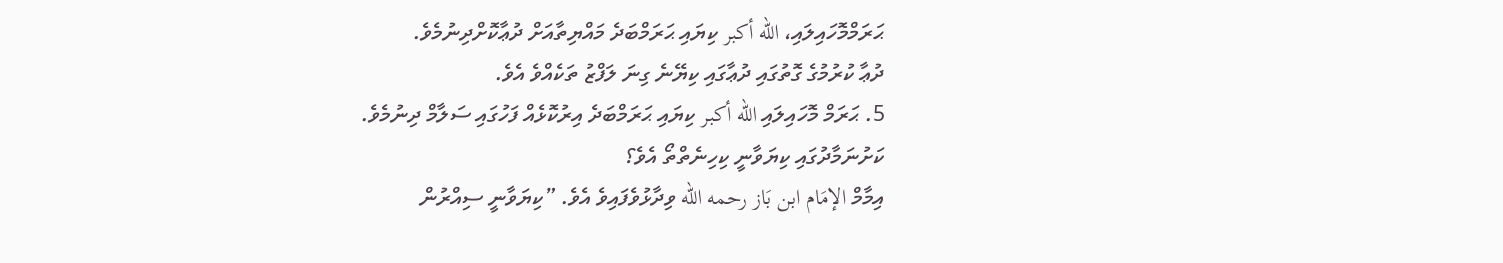ޙަރަމްމޮހައިލައި، الله أكبر ކިޔައި ޙަރަމްބަދެ މައްޔިތާއަށް ދުޢާކޮށްދިނުމެވެ.
ދުޢާ ކުރުމުގެ ގޮތުގައި ދުޢާގައި ކިޔޭނެ ގިނަ ލަފްޒު ތަކެއްވެ އެވެ.
5. ޙަރަމް މޮހައިލައި الله أكبر ކިޔައި ޙަރަމްބަދެ އިރުކޮޅެއް ފަހުގައި ސަލާމް ދިނުމެވެ.
ކަށުނަމާދުގައި ކިޔަވާނީ ކިހިނެތްތޯ އެވެ؟
އިމާމް الإمَام ابن بَاز رحمه الله ވިދާޅުވެފައިވެ އެވެ. ”ކިޔަވާނީ ސިއްރުން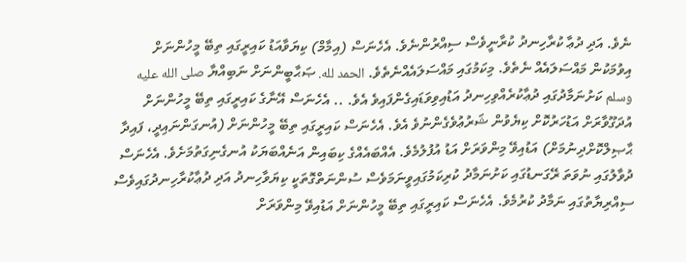ނެވެ. އަދި ދުޢާ ކުރާހިނދު ކުރާނީވެސް ސިއްރުންނެވެ. އެހެނަސް (އިމާމް) ކިޔަވާއަޑު ކައިރީގައި ތިބޭ މީހުންނަށް އިވުމަކުން މައްސަލައެއް ނެތެވެ. މިކަމުގައި މައްސަލައެއްނެތެވެ. الحمد لله. ޞަޙާބީންނަށް ނަބިއްޔާ صلى الله عليه وسلم ކަށުނަމާދުގައި ދުޢާކުރެއްވިހިނދު އަޑުއިވިވަޑައިގެންފައިވެ އެވެ. .. އެހެނަސް އޭނާގެ ކައިރީގައި ތިބޭ މީހުންނަށް އުދަގޫވާރަށް އަޑުހަރުކޮށް ކިޔެވުން ޝަރުޢުވެގެންނުވެ އެވެ. އެހެނަސް ކައިރީގައި ތިބޭ މީހުންނަށް (އުނގަންނައިދީ، ފައިދާ ޙާޞިލްކޮށްދިނުމަށް) އަޑުއިވޭ މިންވަރަށް އަޑު އުފުލުމެވެ. އެއްބައެއްގެ ކިބައިން އަނެއްބަޔަކު އުނގެނިގަތުމަށެވެ. އެހެނަސް ދުވާލުގައި ނުވަތަ ރޭގަނޑުގައި ކަށުނަމާދު ކުރިކަމުގައިވީނަމަވެސް ސުންނަތްގޮތަކީ ކިޔަވާހިނދު އަދި ދުޢާކުރާހިނދުގައިވެސް ސިއްރިޔާތުގައި ނަމާދު ކުރުމެވެ. އެހެނަސް ކައިރީގައި ތިބޭ މީހުންނަށް އަޑުއިވޭ މިންވަރަށް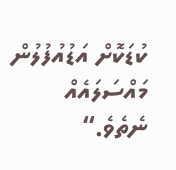ކުޑަކޮށް އަޑުއުފުލުން މައްސަލައެއް ނެތެވެ.“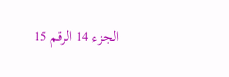الجزء 14 الرقم 15